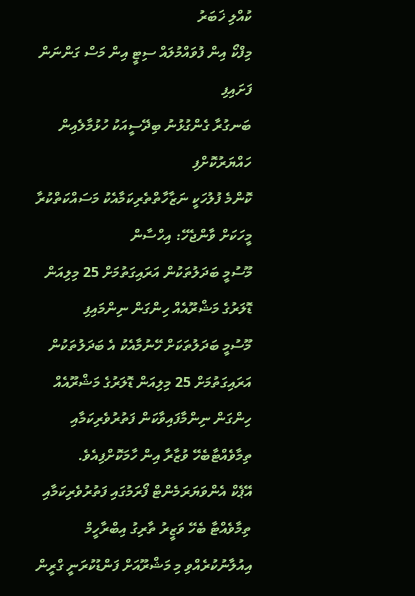ކުއްލި ޚަބަރު
މިފްކޯ އިން ފުވައްމުލައް ސިޓީ އިން މަސް ގަންނަން ފަށައިފި
ބަނގުރާ ގެންގުޅުނު ބިދޭސީއަކު ހުޅުމާލެއިން ހައްޔަރުކޮށްފި
ކޮންމެ ފުލުހަކީ ނަޒާހާތްތެރިކަމާއެކު މަސައްކަތްކުރާ މީހަކަށް ވާންޖެހޭ: އިހްސާން
މޫސުމީ ބަދަލުތަކުން އަރައިގަތުމަށް 25 މިލިއަން ޑޮލަރުގެ މަޝްރޫއެއް ހިންގަން ނިންމައިފި
މޫސުމީ ބަދަލުތަކަށް ހޭނުމާއެކު އެ ބަދަލުތަކުން އަރައިގަތުމަށް 25 މިލިއަން ޑޮލަރުގެ މަޝްރޫއެއް ހިންގަން ނިންމާފައިވާކަން ފަތުރުވެރިކަމާއި ތިމާވެއްޓާބެހޭ ވުޒާރާ އިން ހާމަކޮށްފިއެވެ.
އޭޕެކް އެންވަޔަރަމެންޓް ފޯރަމުގައި ފަތުރުވެރިކަމާއި ތިމާވެއްޓާ ބެހޭ ވަޒީރު ތާރިގު އިބްރާހީމް އިއުލާނުކުރެއްވި މި މަޝްރޫއަށް ފަންޑުކުރަނީ ގްރީން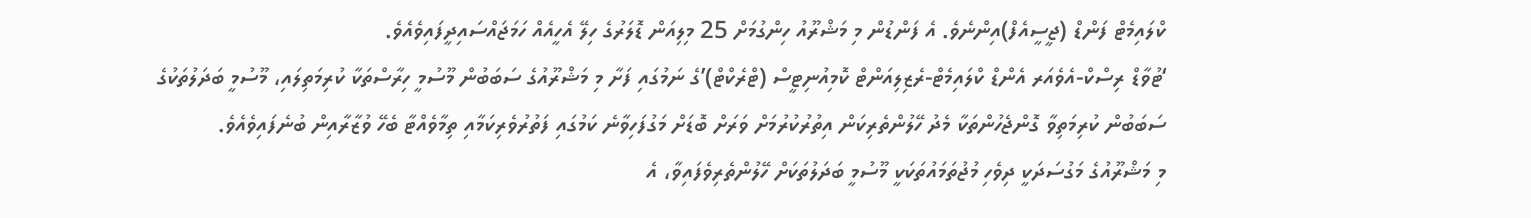ކްލައިމެޓް ފަންޑް (ޖީސީއެފް)އިންނެވެ. އެ ފަންޑުން މި މަޝްރޫއު ހިންގުމަށް 25 މިލިއަން ޑޮލަރުގެ ހިލޭ އެހީއެއް ހަމަޖައްސައިދީފައިވެއެވެ.
‘ޓުވާޑް ރިސްކް-އެވެއަރ އެންޑް ކްލައިމެޓް-ރެޒިލިއަންޓް ކޮމިއުނިޓީސް (ޓްރެކްޓް)’ގެ ނަމުގައި ފަށާ މި މަޝްރޫއުގެ ސަބަބުން މޫސުމީ ހިރާސްތަކާ ކުރިމަތިލައި، މޫސުމީ ބަދަލުތަކުގެ ސަބަބުން ކުރިމަތިވާ ގޮންޖެހުންތަކާ މެދު ހޭލުންތެރިކަން އިތުރުކުރުމަށް ވަރަށް ބޮޑަށް މަގުފަހިވާނެ ކަމުގައި ފަތުރުވެރިކަމާއި ތިމާވެއްޓާ ބެހޭ ވުޒާރާއިން ބުނެފައިވެއެވެ.
މި މަޝްރޫއުގެ މަގުސަދަކީ ދިވެހި މުޖުތަމައުތަކަކީ މޫސުމީ ބަދަލުތަކަށް ހޭލުންތެރިވެފައިވާ، އެ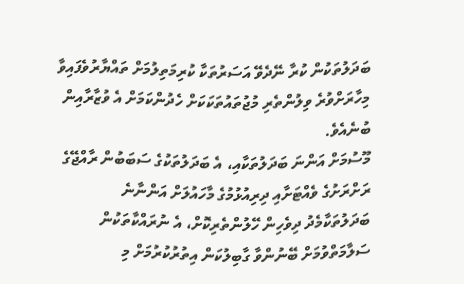ބަދަލުތަކުން ކުރާ ނޭދެވޭ އަސަރުތަކާ ކުރިމަތިލުމަށް ތައްޔާރުވެފައިވާ މިހާރަށްވުރެ ވިލުންތެރި މުޖުތައުތަކަކަށް ހެދުންކަމަށް އެ ވުޒާރާއިން ބުނެއެވެ.
މޫސުމަށް އަންނަ ބަދަލުތަކާއި، އެ ބަދަލުތަކުގެ ސަބަބުން ރާއްޖޭގެ ރަށްރަށުގެ ވެއްޓަށާއި ދިރިއުޅުމުގެ މާހައުލަށް އަންނާނެ ބަދަލުތަކާމެދު ދިވެހިން ހޭލުންތެރިކޮށް، އެ ނުރައްކާތަކުން ސަލާމަތްވުމަށް ބޭނުންވާ ގާބިލުކަން އިތުރުކުރުމަށް މި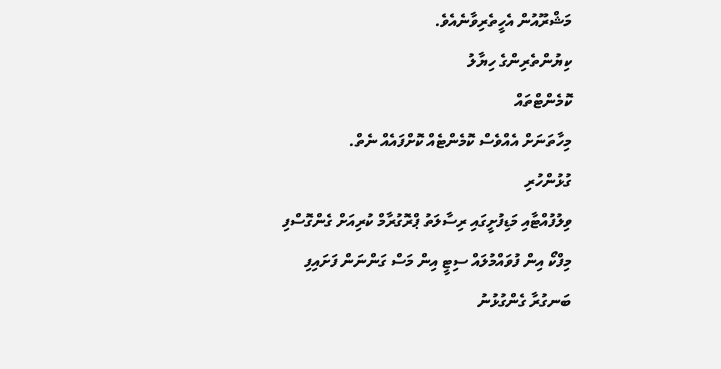މަޝްރޫއުން އެހީތެރިވާނެއެވެ.
ކިޔުންތެރިންގެ ހިޔާލު
ކޮމެންޓްތައް
މިހާތަނަށް އެއްވެސް ކޮމެންޓެއް ކޮށްފައެއް ނެތް.
ގުޅުންހުރި
ވިލުފުއްޓާއި މަޑިފުށީގައި ރިސާލަތު ޕްރޮގުރާމް ކުރިއަށް ގެންގޮސްފި
މިފްކޯ އިން ފުވައްމުލައް ސިޓީ އިން މަސް ގަންނަން ފަށައިފި
ބަނގުރާ ގެންގުޅުނު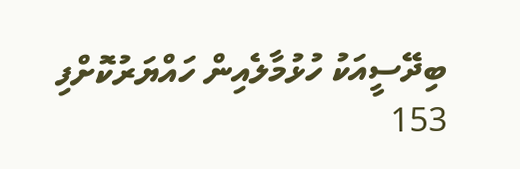ބިދޭސީއަކު ހުޅުމާލެއިން ހައްޔަރުކޮށްފި
153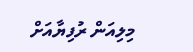މިލިއަން ރުފިޔާއަށް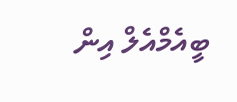ބީއެމްއެލް އިން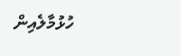ހުޅުމާލެއިން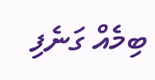ބިމެއް ގަނެފި